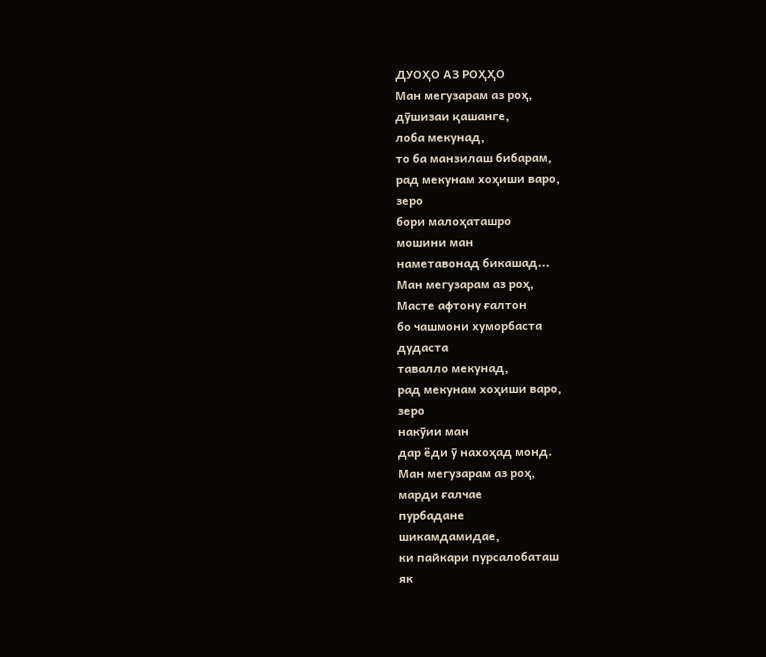ДУОҲО АЗ РОҲҲО
Ман мегузарам аз роҳ,
дӯшизаи қашанге,
лоба мекунад,
то ба манзилаш бибарам,
рад мекунам хоҳиши варо,
зеро
бори малоҳаташро
мошини ман
наметавонад бикашад...
Ман мегузарам аз роҳ,
Масте афтону ғалтон
бо чашмони хуморбаста
дудаста
тавалло мекунад,
рад мекунам хоҳиши варо,
зеро
накӯии ман
дар ёди ӯ нахоҳад монд.
Ман мегузарам аз роҳ,
марди ғалчае
пурбадане
шикамдамидае,
ки пайкари пурсалобаташ
як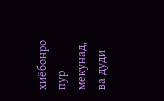хиёбонро пур мекунад,
ва дуди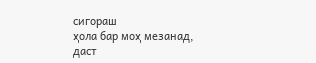сигораш
ҳола бар моҳ мезанад,
даст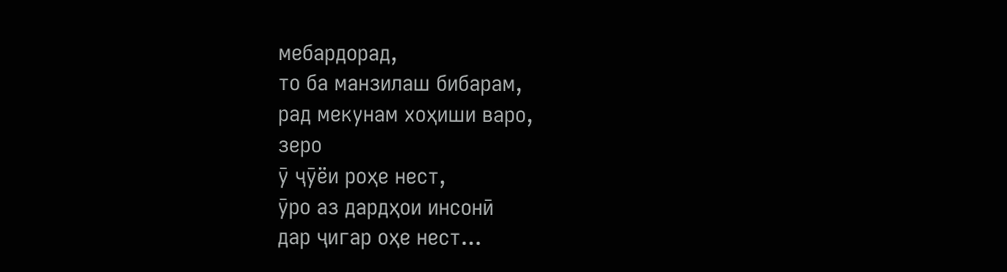мебардорад,
то ба манзилаш бибарам,
рад мекунам хоҳиши варо,
зеро
ӯ ҷӯёи роҳе нест,
ӯро аз дардҳои инсонӣ
дар ҷигар оҳе нест...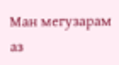Ман мегузарам аз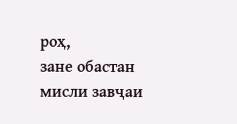роҳ,
зане обастан
мисли завҷаи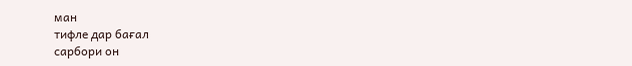ман
тифле дар бағал
сарбори он